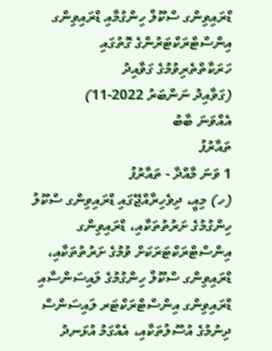ޑްރައިވިންގ ސްކޫލް ހިންގުމާއި ޑްރައިވިންގ އިންސްޓްރަކްޓަރުންގެ ގޮތުގައި ހަރަކާތްތެރިވުމުގެ ގަވާއިދު
(ގަވާއިދު ނަންބަރު 2022-11)
އެއްވަނަ ބާބު
ތައާރުފު
1 ވަނަ މާއްދާ - ތައާރުފު
(ހ) މިއީ، ދިވެހިރާއްޖޭގައި ޑްރައިވިންގ ސްކޫލު ހިންގުމުގެ ށަރުތުތަކާއި، ޑްރައިވިންގ އިންސްޓްރަކްޓަރަކަށް ވުމުގެ ށަރުތުތަކާއި، ޑްރައިވިންގ ސްކޫލް ހިންގުމުގެ ލައިސަންސާއި ޑްރައިވިންގ އިންސްޓްރަކްޓަރ ލައިސަންސް ދިނުމުގެ އުސޫލުތަކާއި، އެއްގަމު އުޅަނދު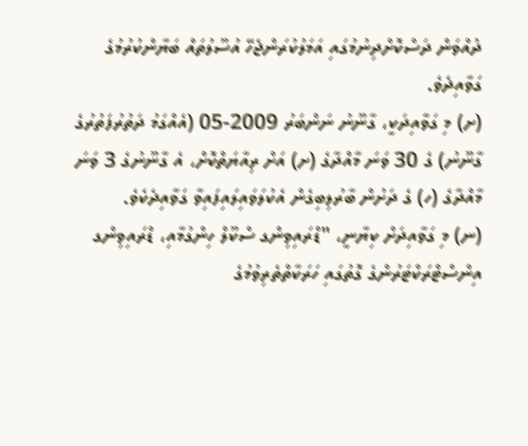ދުއްވަން ދަސްކޮށްދިނުމުގައި އަމަލުކުރަންޖެހޭ އުސޫލުތައް ބަޔާންކުރުމުގެ ގަވާއިދެވެ.
(ށ) މި ގަވާއިދަކީ، ގާނޫނު ނަންބަރު 2009-05 (އެއްގަމު ދަތުރުފަތުރުގެ ގާނޫނު) ގެ 30 ވަނަ މާއްދާގެ (ށ) އަށް ރިއާޔަތްކޮށް، އެ ގާނޫނުގެ 3 ވަނަ މާއްދާގެ (ހ) ގެ ދަށުން ބާރުލިބިގެން އެކުލަވައިލައިފައިވާ ގަވާއިދެކެވެ.
(ނ) މި ގަވާއިދަށް ކިޔާނީ، "ޑްރައިވިންގ ސްކޫލް ހިންގުމާއި، ޑްރައިވިންގ އިންސްޓްރަކްޓަރުންގެ ގޮތުގައި ހަރަކާތްތެރިވުމުގެ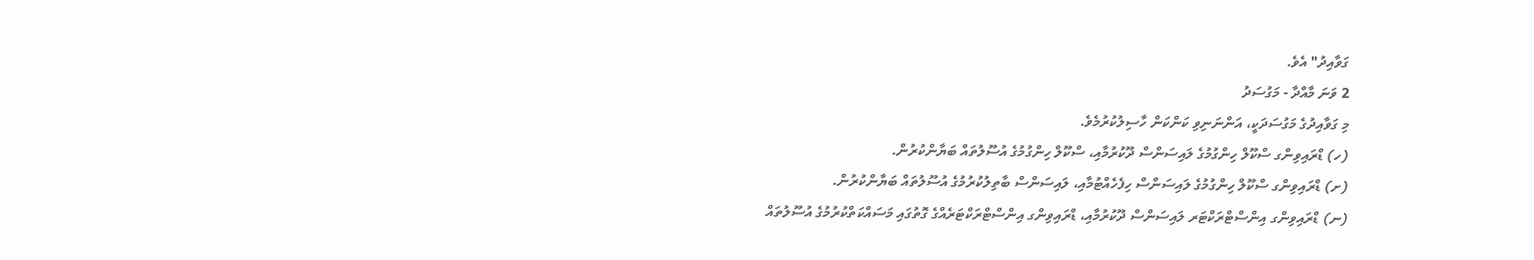ގަވާއިދު" އެވެ.
2 ވަނަ މާއްދާ - މަގުސަދު
މި ގަވާއިދުގެ މަގުސަދަކީ، އަންނަނިވި ކަންކަން ހާސިލުކުރުމެވެ.
(ހ) ޑްރައިވިންގ ސްކޫލް ހިންގުމުގެ ލައިސަންސް ދޫކުރުމާއި، ސްކޫލް ހިންގުމުގެ އުސޫލުތައް ބަޔާންކުރުން.
(ށ) ޑްރައިވިންގ ސްކޫލް ހިންގުމުގެ ލައިސަންސް ހިފެހެއްޓުމާއި، ލައިސަންސް ބާތިލުކުރުމުގެ އުސޫލުތައް ބަޔާންކުރުން.
(ނ) ޑްރައިވިންގ އިންސްޓްރަކްޓަރ ލައިސަންސް ދޫކުރުމާއި، ޑްރައިވިންގ އިންސްޓްރަކްޓަރެއްގެ ގޮތުގައި މަސައްކަތްކުރުމުގެ އުސޫލުތައް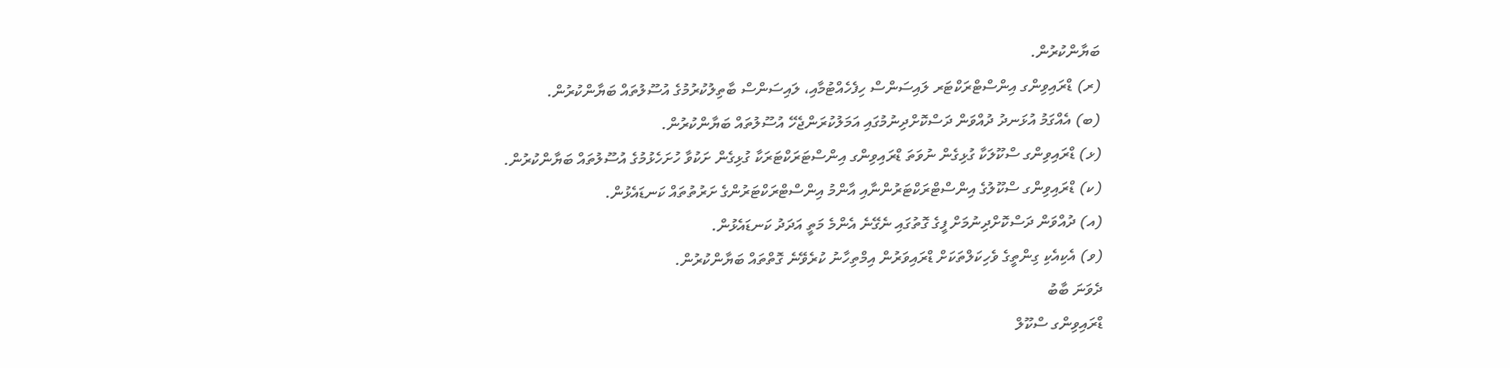ބަޔާންކުރުން.
(ރ) ޑްރައިވިންގ އިންސްޓްރަކްޓަރ ލައިސަންސް ހިފެހެއްޓުމާއި، ލައިސަންސް ބާތިލުކުރުމުގެ އުސޫލުތައް ބަޔާންކުރުން.
(ބ) އެއްގަމު އުޅަނދު ދުއްވަން ދަސްކޮށްދިނުމުގައި އަމަލުކުރަންޖެހޭ އުސޫލުތައް ބަޔާންކުރުން.
(ޅ) ޑްރައިވިންގ ސްކޫލަކާ ގުޅިގެން ނުވަތަ ޑްރައިވިންގ އިންސްޓަރަކްޓަރަކާ ގުޅިގެން ށަކުވާ ހުށަހެޅުމުގެ އުސޫލުތައް ބަޔާންކުރުން.
(ކ) ޑްރައިވިންގ ސްކޫލުގެ އިންސްޓްރަކްޓަރުންނާއި އާންމު އިންސްޓްރަކްޓަރުންގެ ށަރުތުތައް ކަނޑައެޅުން.
(އ) ދުއްވަން ދަސްކޮށްދިނުމަށް ފީގެ ގޮތުގައި ނެގޭނެ އެންމެ މަތީ އަދަދު ކަނޑައެޅުން.
(ވ) އެކިއެކި ގިންތީގެ ވެހިކަލްތަކަށް ޑްރައިވަރުން އިމްތިހާނު ކުރެވޭނެ ގޮތްތައް ބަޔާންކުރުން.
ދެވަނަ ބާބު
ޑްރައިވިންގ ސްކޫލް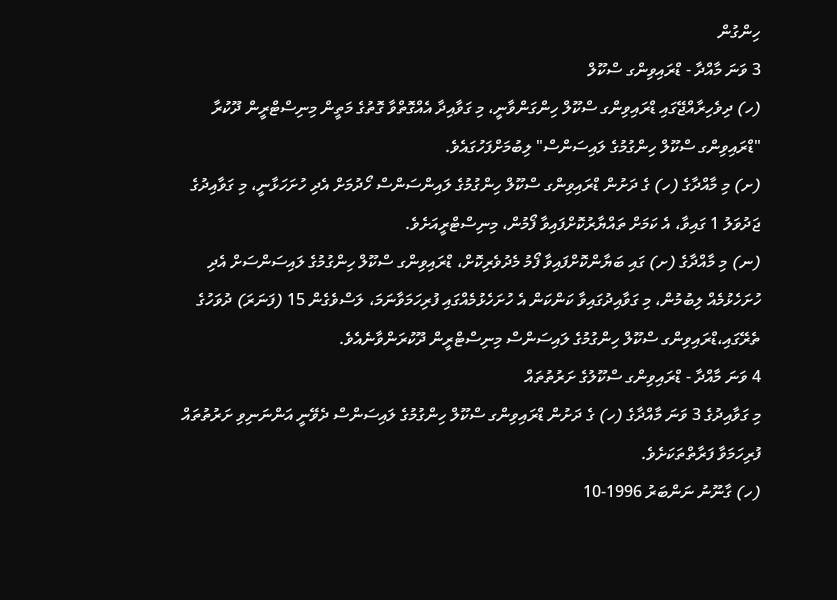ހިންގުން
3 ވަނަ މާއްދާ - ޑްރައިވިންގ ސްކޫލް
(ހ) ދިވެހިރާއްޖޭގައި ޑްރައިވިންގ ސްކޫލް ހިންގަންވާނީ، މި ގަވާއިދާ އެއްގޮތްވާ ގޮތުގެ މަތީން މިނިސްޓްރީން ދޫކުރާ "ޑްރައިވިންގ ސްކޫލް ހިންގުމުގެ ލައިސަންސް" ލިބުމަށްފަހުގައެވެ.
(ށ) މި މާއްދާގެ (ހ) ގެ ދަށުން ޑްރައިވިންގ ސްކޫލް ހިންގުމުގެ ލައިންސަންސް ހޯދުމަށް އެދި ހުށަހަޅާނީ، މި ގަވާއިދުގެ ޖަދުވަލު 1 ގައިވާ، އެ ކަމަށް ތައްޔާރުކޮށްފައިވާ ފޯމުން، މިނިސްޓްރީއަށެވެ.
(ނ) މި މާއްދާގެ (ށ) ގައި ބަޔާންކޮށްފައިވާ ފޯމު މެދުވެރިކޮށް، ޑްރައިވިންގ ސްކޫލް ހިންގުމުގެ ލައިސަންސަށް އެދި ހުށަހެޅުމެއް ލިބުމުން، މި ގަވާއިދުގައިވާ ކަންކަން އެ ހުށަހެޅުމެއްގައި ފުރިހަމަވާނަމަ، ލަސްވެގެން 15 (ފަނަރަ) ދުވަހުގެ ތެރޭގައި،ޑްރައިވިންގ ސްކޫލް ހިންގުމުގެ ލައިސަންސް މިނިސްޓްރީން ދޫކުރަންވާނެއެވެ.
4 ވަނަ މާއްދާ - ޑްރައިވިންގ ސްކޫލުގެ ށަރުތުތައް
މި ގަވާއިދުގެ 3 ވަނަ މާއްދާގެ (ހ) ގެ ދަށުން ޑްރައިވިންގ ސްކޫލް ހިންގުމުގެ ލައިސަންސް ދެވޭނީ އަންނަނިވި ށަރުތުތައް ފުރިހަމަވާ ފަރާތްތަކަށެވެ.
(ހ) ގާނޫނު ނަންބަރު 1996-10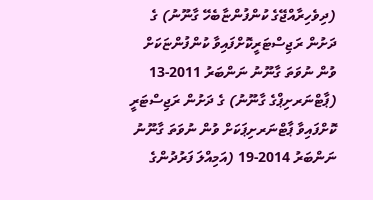(ދިވެހިރާއްޖޭގެ ކުންފުންޏާބެހޭ ގާނޫނު) ގެ ދަށުން ރަޖިސްޓަރީކޮށްފައިވާ ކުންފުންޏަކަށް ވުން ނުވަތަ ގާނޫނު ނަންބަރު 2011-13 (ޕާޓްނަރށިޕްގެ ގާނޫނު) ގެ ދަށުން ރަޖިސްޓަރީ ކޮށްފައިވާ ޕާޓްނަރށިޕަކަށް ވުން ނުވަތަ ގާނޫނު ނަންބަރު 2014-19 (އަމިއްލަ ފަރުދުންގެ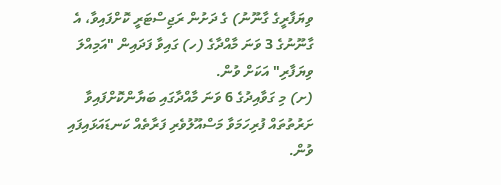ވިޔަފާރީގެ ގާނޫނު) ގެ ދަށުން ރަޖިސްޓަރީ ކޮށްފައިވާ، އެ ގާނޫނުގެ 3 ވަނަ މާއްދާގެ (ހ) ގައިވާ ފަދައިން "އަމިއްލަ ވިޔަފާރި" އަކަށް ވުން.
(ށ) މި ގަވާއިދުގެ 6 ވަނަ މާއްދާގައި ބަޔާންކޮށްފައިވާ ށަރުތުތައް ފުރިހަމަވާ މަސްއޫލުވެރި ފަރާތެއް ކަނޑައަޅައިފައި ވުން.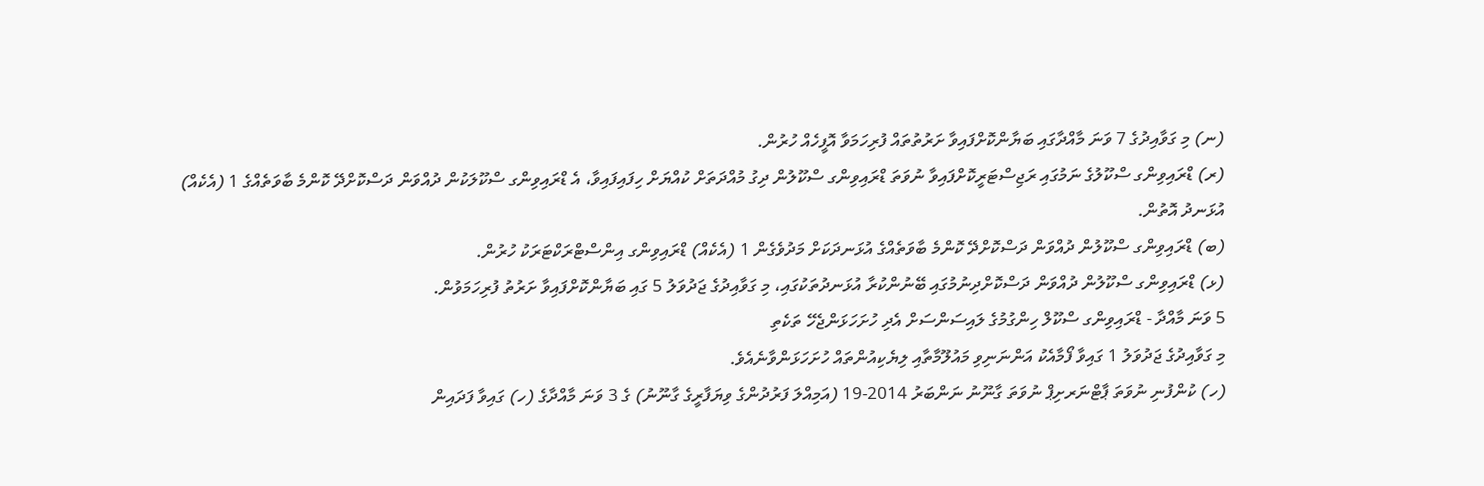(ނ) މި ގަވާއިދުގެ 7 ވަނަ މާއްދާގައި ބަޔާންކޮށްފައިވާ ށަރުތުތައް ފުރިހަމަވާ އޮފީހެއް ހުރުން.
(ރ) ޑްރައިވިންގ ސްކޫލުގެ ނަމުގައި ރަޖިސްޓަރީކޮށްފައިވާ ނުވަތަ ޑްރައިވިންގ ސްކޫލުން ދިގު މުއްދަތަށް ކުއްޔަށް ހިފައިފައިވާ، އެ ޑްރައިވިންގ ސްކޫލަކުން ދުއްވަން ދަސްކޮށްދޭ ކޮންމެ ބާވަތެއްގެ 1 (އެކެއް) އުޅަނދު އޮތުން.
(ބ) ޑްރައިވިންގ ސްކޫލުން ދުއްވަން ދަސްކޮށްދޭ ކޮންމެ ބާވަތެއްގެ އުޅަނދަކަށް މަދުވެގެން 1 (އެކެއް) ޑްރައިވިންގ އިންސްޓްރަކްޓަރަކު ހުރުން.
(ޅ) ޑްރައިވިންގ ސްކޫލުން ދުއްވަން ދަސްކޮށްދިނުމުގައި ބޭނުންކުރާ އުޅަނދުތަކުގައި، މި ގަވާއިދުގެ ޖަދުވަލު 5 ގައި ބަޔާންކޮށްފައިވާ ށަރުތު ފުރިހަމަވުން.
5 ވަނަ މާއްދާ - ޑްރައިވިންގ ސްކޫލް ހިންގުމުގެ ލައިސަންސަށް އެދި ހުށަހަޅަންޖެހޭ ތަކެތި
މި ގަވާއިދުގެ ޖަދުވަލު 1 ގައިވާ ފޯމާއެކު އަންނަނިވި މައުލޫމާތާއި ލިޔެކިއުންތައް ހުށަހަޅަންވާނެއެވެ.
(ހ) ކުންފުނި ނުވަތަ ޕާޓްނަރށިޕް ނުވަތަ ގާނޫނު ނަންބަރު 2014-19 (އަމިއްލަ ފަރުދުންގެ ވިޔަފާރީގެ ގާނޫނު) ގެ 3 ވަނަ މާއްދާގެ (ހ) ގައިވާ ފަދައިން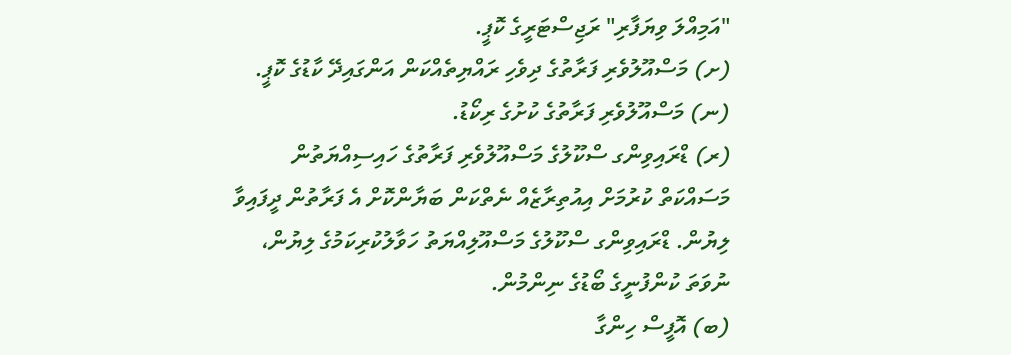"އަމިއްލަ ވިޔަފާރި" ރަޖިސްޓަރީގެ ކޮޕީ.
(ށ) މަސްއޫލުވެރި ފަރާތުގެ ދިވެހި ރައްޔިތެއްކަން އަންގައިދޭ ކާޑުގެ ކޮޕީ.
(ނ) މަސްއޫލުވެރި ފަރާތުގެ ކުށުގެ ރިކޯޑު.
(ރ) ޑްރައިވިންގ ސްކޫލުގެ މަސްއޫލުވެރި ފަރާތުގެ ހައިސިއްޔަތުން މަސައްކަތް ކުރުމަށް އިއުތިރާޒެއް ނެތްކަން ބަޔާންކޮށް އެ ފަރާތުން ދީފައިވާ ލިޔުން. ޑްރައިވިންގ ސްކޫލުގެ މަސްއޫލިއްޔަތު ހަވާލުކުރިކަމުގެ ލިޔުން، ނުވަތަ ކުންފުނީގެ ބޯޑުގެ ނިންމުން.
(ބ) އޮފީސް ހިންގާ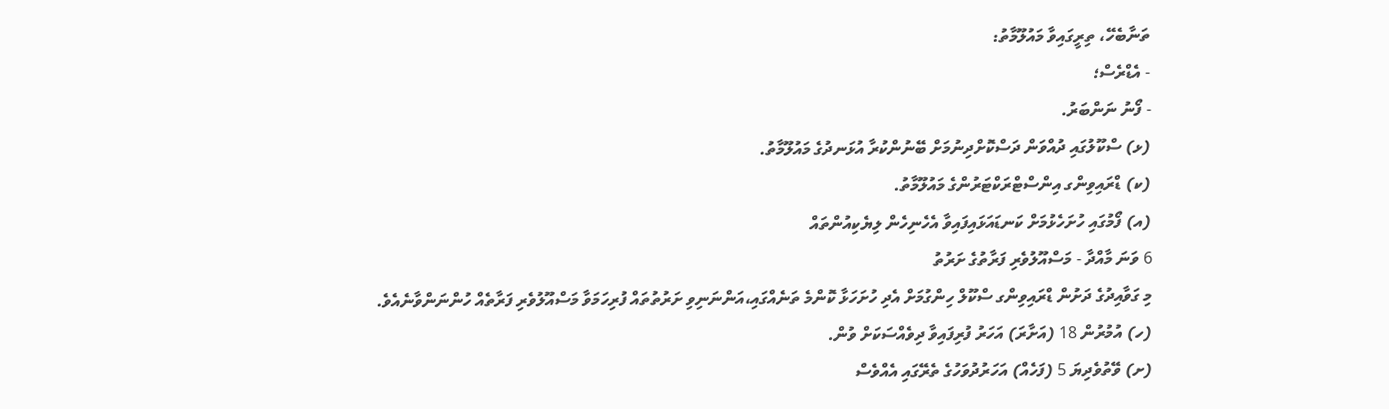ތަނާބެހޭ، ތިރީގައިވާ މައުލޫމާތު:
- އެޑްރެސް؛
- ފޯނު ނަންބަރު.
(ޅ) ސްކޫލުގައި ދުއްވަން ދަސްކޮށްދިނުމަށް ބޭނުންކުރާ އުޅަނދުގެ މައުލޫމާތު.
(ކ) ޑްރައިވިންގ އިންސްޓްރަކްޓަރުންގެ މައުލޫމާތު.
(އ) ފޯމުގައި ހުށަހެޅުމަށް ކަނޑައަޅައިފައިވާ އެހެނިހެން ލިޔެކިއުންތައް
6 ވަނަ މާއްދާ - މަސްއޫލުވެރި ފަރާތުގެ ށަރުތު
މި ގަވާއިދުގެ ދަށުން ޑްރައިވިންގ ސްކޫލް ހިންގުމަށް އެދި ހުށަހަޅާ ކޮންމެ ތަނެއްގައި،އަންނަނިވި ށަރުތުތައް ފުރިހަމަވާ މަސްއޫލުވެރި ފަރާތެއް ހުންނަންވާނެއެވެ.
(ހ) އުމުރުން 18 (އަށާރަ) އަހަރު ފުރިފައިވާ ދިވެއްސަކަށް ވުން.
(ށ) ވޭތުވެދިޔަ 5 (ފަހެއް) އަހަރުދުވަހުގެ ތެރޭގައި އެއްވެސް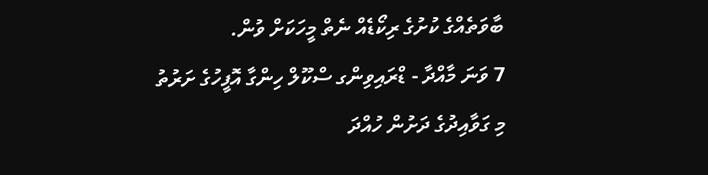ބާވަތެއްގެ ކުށުގެ ރިކޯޑެއް ނެތް މީހަކަށް ވުން.
7 ވަނަ މާއްދާ - ޑްރައިވިންގ ސްކޫލް ހިންގާ އޮފީހުގެ ށަރުތު
މި ގަވާއިދުގެ ދަށުން ހުއްދަ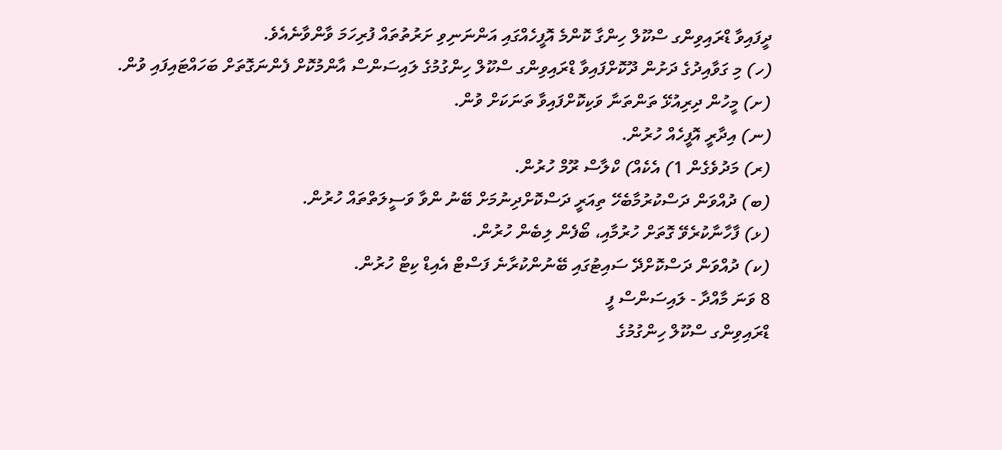ދީފައިވާ ޑްރައިވިންގ ސްކޫލް ހިންގާ ކޮންމެ އޮފީހެއްގައި އަންނަނިވި ށަރުތުތައް ފުރިހަމަ ވާންވާނެއެވެ.
(ހ) މި ގަވާއިދުގެ ދަށުން ދޫކޮށްފައިވާ ޑްރައިވިންގ ސްކޫލް ހިންގުމުގެ ލައިސަންސް އާންމުކޮށް ފެންނަގޮތަށް ބަހައްޓައިފައި ވުން.
(ށ) މީހުން ދިރިއުޅޭ ތަންތަނާ ވަކިކޮށްފައިވާ ތަނަކަށް ވުން.
(ނ) އިދާރީ އޮފީހެއް ހުރުން.
(ރ) މަދުވެގެން 1) އެކެއް) ކްލާސް ރޫމް ހުރުން.
(ބ) ދުއްވަން ދަސްކުރުމާބެހޭ ތިއަރީ ދަސްކޮށްދިނުމަށް ބޭނު ންވާ ވަސީލަތްތައް ހުރުން.
(ޅ) ފާހާނާކުރެވޭ ގޮތަށް ހުރުމާއި، ބޯފެން ލިބެން ހުރުން.
(ކ) ދުއްވަން ދަސްކޮށްދޭ ސައިޓުގައި ބޭނުންކުރާނެ ފަސްޓް އެއިޑް ކިޓް ހުރުން.
8 ވަނަ މާއްދާ - ލައިސަންސް ފީ
ޑްރައިވިންގ ސްކޫލް ހިންގުމުގެ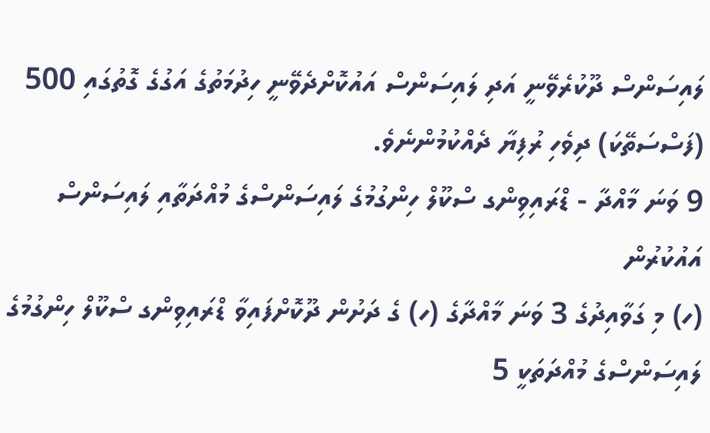ލައިސަންސް ދޫކުރެވޭނީ އަދި ލައިސަންސް އައުކޮށްދެވޭނީ ހިދުމަތުގެ އަގުގެ ގޮތުގައި 500 (ފަސްސަތޭކަ) ދިވެހި ރުފިޔާ ދެއްކުމުންނެވެ.
9 ވަނަ މާއްދާ - ޑްރައިވިންގ ސްކޫލް ހިންގުމުގެ ލައިސަންސްގެ މުއްދަތާއި ލައިސަންސް އައުކުރުން
(ހ) މި ގަވާއިދުގެ 3 ވަނަ މާއްދާގެ (ހ) ގެ ދަށުން ދޫކޮށްފައިވާ ޑްރައިވިންގ ސްކޫލް ހިންގުމުގެ ލައިސަންސްގެ މުއްދަތަކީ 5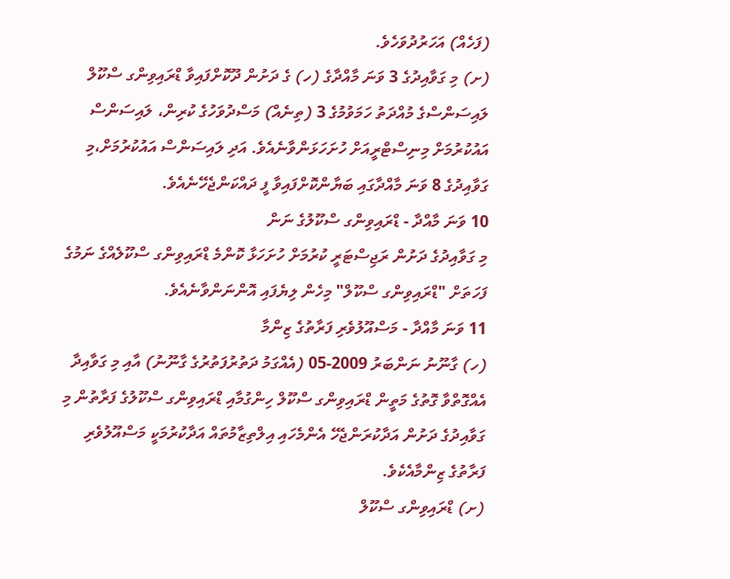(ފަހެއް) އަހަރުދުވަހެވެ.
(ށ) މި ގަވާއިދުގެ 3 ވަނަ މާއްދާގެ (ހ) ގެ ދަށުން ދޫކޮށްފައިވާ ޑްރައިވިންގ ސްކޫލް ލައިސަންސްގެ މުއްދަތު ހަމަވުމުގެ 3 (ތިނެއް) މަސްދުވަހުގެ ކުރިން، ލައިސަންސް އައުކުރުމަށް މިނިސްޓްރީއަށް ހުށަހަޅަންވާނެއެވެ. އަދި ލައިސަންސް އައުކުރުމަށް،މި ގަވާއިދުގެ 8 ވަނަ މާއްދާގައި ބަޔާންކޮށްފައިވާ ފީ ދައްކަންޖެހޭނެއެވެ.
10 ވަނަ މާއްދާ - ޑްރައިވިންގ ސްކޫލުގެ ނަން
މި ގަވާއިދުގެ ދަށުން ރަޖިސްޓަރީ ކުރުމަށް ހުށަހަޅާ ކޮންމެ ޑްރައިވިންގ ސްކޫލެއްގެ ނަމުގެ ފަހަތަށް "ޑްރައިވިންގ ސްކޫލް" މިހެން ލިޔެފައި އޮންނަންވާނެއެވެ.
11 ވަނަ މާއްދާ - މަސްއޫލުވެރި ފަރާތުގެ ޒިންމާ
(ހ) ގާނޫނު ނަންބަރު 2009-05 (އެއްގަމު ދަތުރުފަތުރުގެ ގާނޫނު) އާއި މި ގަވާއިދާ އެއްގޮތްވާ ގޮތުގެ މަތީން ޑްރައިވިންގ ސްކޫލް ހިންގުމާއި ޑްރައިވިންގ ސްކޫލުގެ ފަރާތުން މި ގަވާއިދުގެ ދަށުން އަދާކުރަންޖެހޭ އެންމެހައި އިލްތިޒާމުތައް އަދާކުރުމަކީ މަސްއޫލުވެރި ފަރާތުގެ ޒިންމާއެކެވެ.
(ށ) ޑްރައިވިންގ ސްކޫލް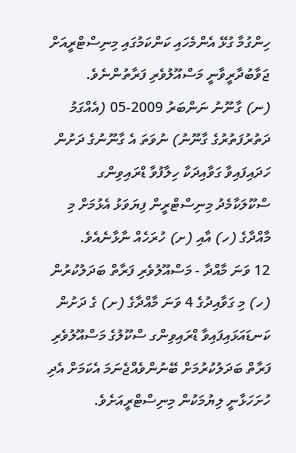ހިންގުމާ ގުޅޭ އެންމެހައި ކަންކަމުގައި މިނިސްޓްރީއަށް ޖަވާބުދާރީވާނީ މަސްއޫލުވެރި ފަރާތުންނެވެ.
(ނ) ގާނޫނު ނަންބަރު 2009-05 (އެއްގަމު ދަތުރުފަތުރުގެ ގާނޫނު) ނުވަތަ އެ ގާނޫނުގެ ދަށުން ހަދައިފައިވާ ގަވާއިދަކާ ހިލާފުވާ ޑްރައިވިންގ ސްކޫލަކާމެދު މިނިސްޓްރީން ފިޔަވަޅު އެޅުމަށް މި މާއްދާގެ (ހ) އާއި (ށ) ހުރަހެއް ނާޅާނެއެވެ.
12 ވަނަ މާއްދާ - މަސްއޫލުވެރި ފަރާތް ބަދަލުކުރުން
(ހ) މި ގަވާއިދުގެ 4 ވަނަ މާއްދާގެ (ށ) ގެ ދަށުން ކަނޑައަޅައިފައިވާ ޑްރައިވިންގ ސްކޫލުގެ މަސްއޫލުވެރި ފަރާތް ބަދަލުކުރުމަށް ބޭނުންވެއްޖެނަމަ އެކަމަށް އެދި ހުށަހަޅާނީ ލިޔުމަކުން މިނިސްޓްރީއަށެވެ.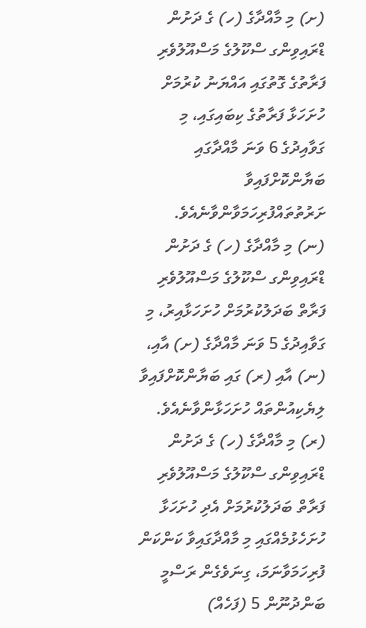(ށ) މި މާއްދާގެ (ހ) ގެ ދަށުން ޑްރައިވިންގ ސްކޫލުގެ މަސްއޫލުވެރި ފަރާތުގެ ގޮތުގައި އައްޔަނު ކުރުމަށް ހުށަހަޅާ ފަރާތުގެ ކިބައިގައި، މި ގަވާއިދުގެ 6 ވަނަ މާއްދާގައި ބަޔާންކޮށްފައިވާ ށަރުތުތައްފުރިހަމަވާންވާނެއެވެ.
(ނ) މި މާއްދާގެ (ހ) ގެ ދަށުން ޑްރައިވިންގ ސްކޫލުގެ މަސްއޫލުވެރި ފަރާތް ބަދަލުކުރުމަށް ހުށަހަޅާއިރު، މި ގަވާއިދުގެ 5 ވަނަ މާއްދާގެ (ށ) އާއި، (ނ) އާއި (ރ) ގައި ބަޔާންކޮށްފައިވާ ލިޔެކިއުންތައް ހުށަހަޅާންވާނެއެވެ.
(ރ) މި މާއްދާގެ (ހ) ގެ ދަށުން ޑްރައިވިންގ ސްކޫލުގެ މަސްއޫލުވެރި ފަރާތް ބަދަލުކުރުމަށް އެދި ހުށަހަޅާ ހުށަހެޅުމެއްގައި މި މާއްދާގައިވާ ކަންކަން ފުރިހަމަވާނަމަ، ގިނަވެގެން ރަސްމީ ބަންދުނޫން 5 (ފަހެއް)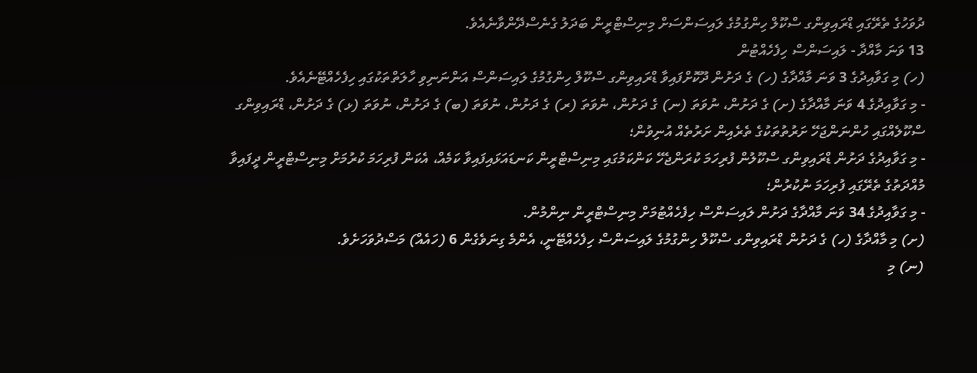ދުވަހުގެ ތެރޭގައި ޑްރައިވިންގ ސްކޫލް ހިންގުމުގެ ލައިސަންސަށް މިނިސްޓްރީން ބަދަލު ގެނެސްދޭންވާނެއެވެ.
13 ވަނަ މާއްދާ - ލައިސަންސް ހިފެހެއްޓުން
(ހ) މި ގަވާއިދުގެ 3 ވަނަ މާއްދާގެ (ހ) ގެ ދަށުން ދޫކޮށްފައިވާ ޑްރައިވިންގ ސްކޫލް ހިންގުމުގެ ލައިސަންސް އަންނަނިވި ހާލަތްތަކުގައި ހިފެހެއްޓޭނެއެވެ.
- މި ގަވާއިދުގެ 4 ވަނަ މާއްދާގެ (ށ) ގެ ދަށުން، ނުވަތަ (ނ) ގެ ދަށުން، ނުވަތަ (ރ) ގެ ދަށުން، ނުވަތަ (ބ) ގެ ދަށުން، ނުވަތަ (ޅ) ގެ ދަށުން، ޑްރައިވިންގ ސްކޫލެއްގައި ހުންނަންޖަހޭ ށަރުތުތަކުގެ ތެރެއިން ށަރުތެއް އުނިވުން؛
- މި ގަވާއިދުގެ ދަށުން ޑްރައިވިންގ ސްކޫލުން ފުރިހަމަ ކުރަންޖެހޭ ކަންކަމުގައި މިނިސްޓްރީން ކަނޑައަޅައިފައިވާ ކަމެއް، އެކަން ފުރިހަމަ ކުރުމަށް މިނިސްޓްރީން ދީފައިވާ މުއްދަތުގެ ތެރޭގައި ފުރިހަމަ ނުކުރުން؛
- މި ގަވާއިދުގެ 34 ވަނަ މާއްދާގެ ދަށުން ލައިސަންސް ހިފެހެއްޓުމަށް މިނިސްޓްރީން ނިންމުން.
(ށ) މި މާއްދާގެ (ހ) ގެ ދަށުން ޑްރައިވިންގ ސްކޫލް ހިންގުމުގެ ލައިސަންސް ހިފެހެއްޓޭނީ، އެންމެ ގިނަވެގެން 6 (ހައެއް) މަސްދުވަހަށެވެ.
(ނ) މި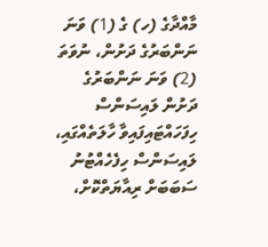މާއްދާގެ (ހ) ގެ (1) ވަނަ ނަންބަރުގެ ދަށުން، ނުވަތަ (2) ވަނަ ނަންބަރުގެ ދަށުން ލައިސަންސް ހިފަހައްޓައިފައިވާ ހާލަތެއްގައި، ލައިސަންސް ހިފެހެއްޓުނު ސަބަބަށް ރިއާޔަތްކޮށް،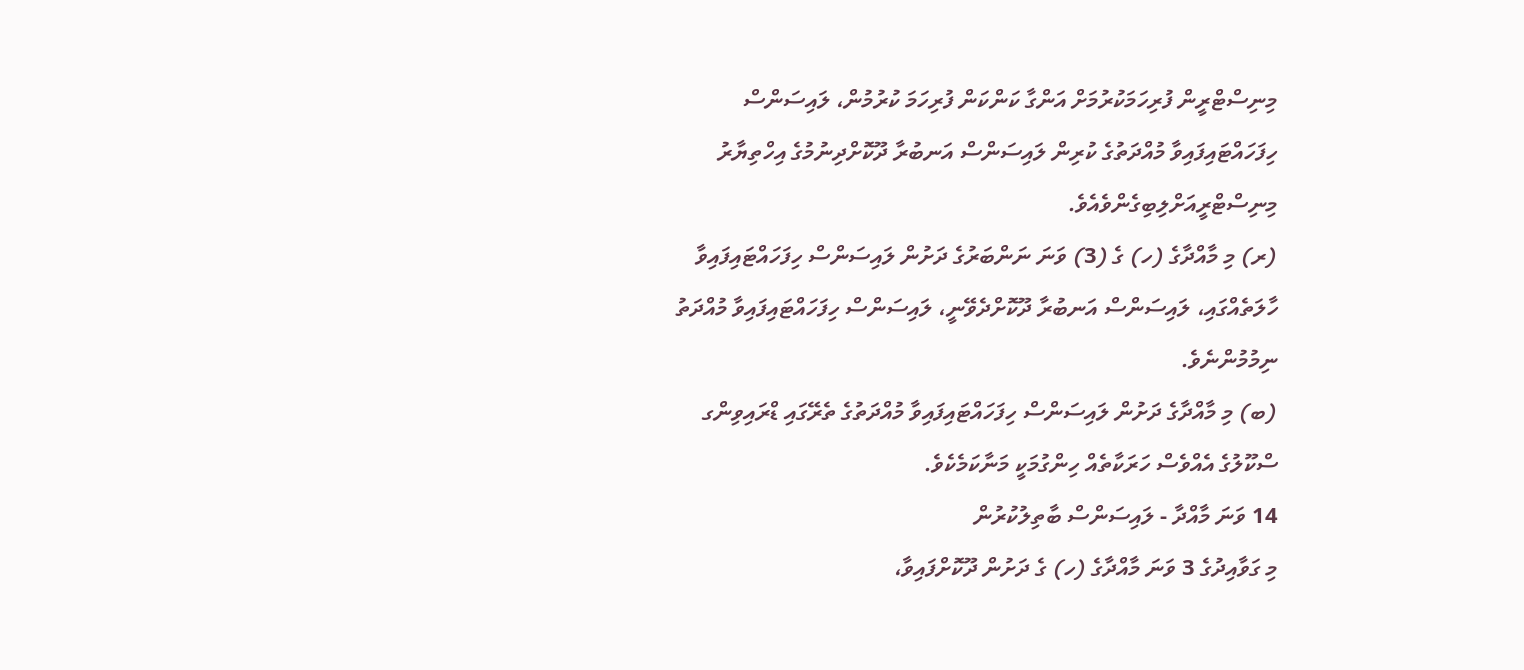މިނިސްޓްރީން ފުރިހަމަކުރުމަށް އަންގާ ކަންކަން ފުރިހަމަ ކުރުމުން، ލައިސަންސް ހިފަހައްޓައިފައިވާ މުއްދަތުގެ ކުރިން ލައިސަންސް އަނބުރާ ދޫކޮށްދިނުމުގެ އިހްތިޔާރު މިނިސްޓްރީއަށްލިބިގެންވެއެވެ.
(ރ) މި މާއްދާގެ (ހ) ގެ (3) ވަނަ ނަންބަރުގެ ދަށުން ލައިސަންސް ހިފަހައްޓައިފައިވާ ހާލަތެއްގައި، ލައިސަންސް އަނބުރާ ދޫކޮށްދެވޭނީ، ލައިސަންސް ހިފަހައްޓައިފައިވާ މުއްދަތު ނިމުމުންނެވެ.
(ބ) މި މާއްދާގެ ދަށުން ލައިސަންސް ހިފަހައްޓައިފައިވާ މުއްދަތުގެ ތެރޭގައި ޑްރައިވިންގ ސްކޫލުގެ އެއްވެސް ހަރަކާތެއް ހިންގުމަކީ މަނާކަމެކެވެ.
14 ވަނަ މާއްދާ - ލައިސަންސް ބާތިލުކުރުން
މި ގަވާއިދުގެ 3 ވަނަ މާއްދާގެ (ހ) ގެ ދަށުން ދޫކޮށްފައިވާ،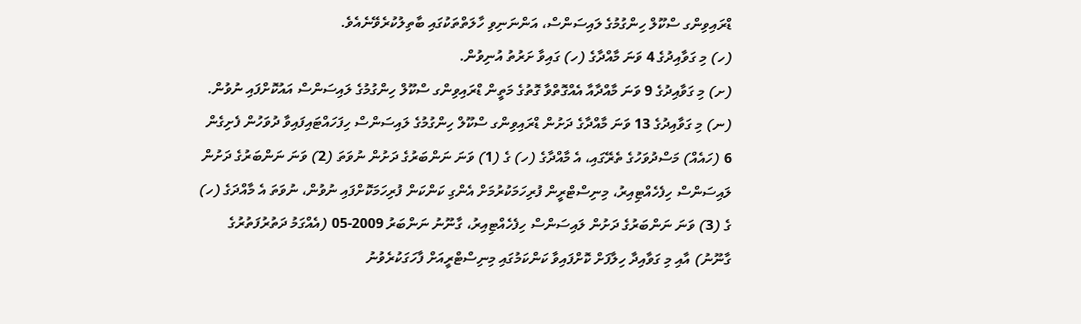ޑްރައިވިންގ ސްކޫލް ހިންގުމުގެ ލައިސަންސް، އަންނަނިވި ހާލަތްތަކުގައި ބާތިލުކުރެވޭނެއެވެ.
(ހ) މި ގަވާއިދުގެ 4 ވަނަ މާއްދާގެ (ހ) ގައިވާ ށަރުތު އުނިވުން.
(ށ) މި ގަވާއިދުގެ 9 ވަނަ މާއްދާއާ އެއްގޮތްވާ ގޮތުގެ މަތީން ޑްރައިވިންގ ސްކޫލް ހިންގުމުގެ ލައިސަންސް އައުކޮށްފައި ނުވުން.
(ނ) މި ގަވާއިދުގެ 13 ވަނަ މާއްދާގެ ދަށުން ޑްރައިވިންގ ސްކޫލް ހިންގުމުގެ ލައިސަންސް ހިފަހައްޓައިފައިވާ ދުވަހުން ފެށިގެން 6 (ހައެއް) މަސްދުވަހުގެ ތެރޭގައި، އެ މާއްދާގެ (ހ) ގެ (1) ވަނަ ނަންބަރުގެ ދަށުން ނުވަތަ (2) ވަނަ ނަންބަރުގެ ދަށުން ލައިސަންސް ހިފެހެއްޓިއިރު، މިނިސްޓްރީން ފުރިހަމަކުރުމަށް އެންގި ކަންކަން ފުރިހަމަކޮށްފައި ނުވުން، ނުވަތަ އެ މާއްދަގެ (ހ) ގެ (3) ވަނަ ނަންބަރުގެ ދަށުން ލައިސަންސް ހިފެހެއްޓިއިރު، ގާނޫނު ނަންބަރު 2009-05 (އެއްގަމު ދަތުރުފަތުރުގެ ގާނޫނު) އާއި މި ގަވާއިދާ ހިލާފަށް ކޮށްފައިވާ ކަންކަމުގައި މިނިސްޓްރީއަށް ފާހަގަކުރެވުނު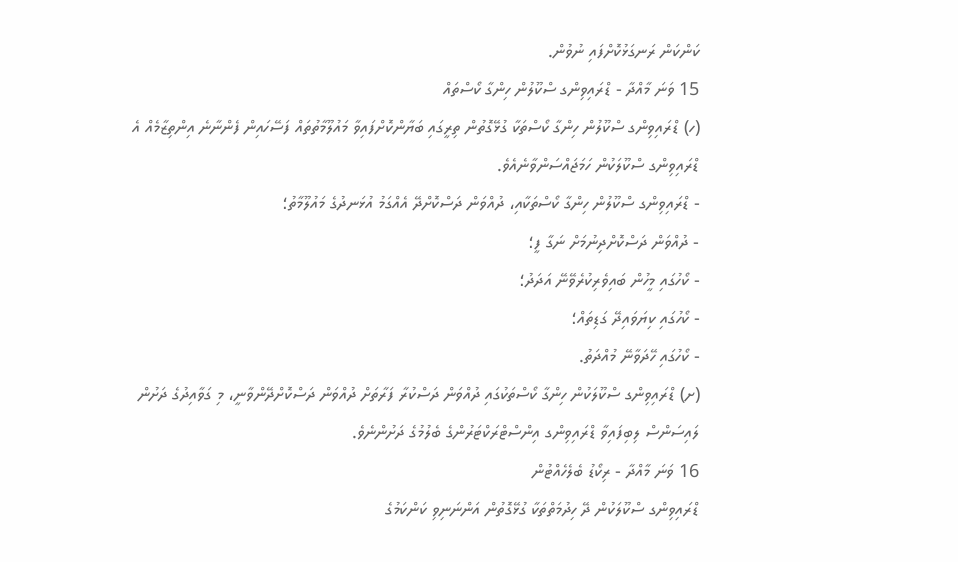ކަންކަން ރަނގަޅުކޮށްފައި ނުވުން.
15 ވަނަ މާއްދާ - ޑްރައިވިންގ ސްކޫލުން ހިންގާ ކޯސްތައް
(ހ) ޑްރައިވިންގ ސްކޫލުން ހިންގާ ކޯސްތަކާ ގުޅޭގޮތުން ތިރީގައި ބަޔާންކޮށްފައިވާ މައުލޫމާތުތައް ފަސޭހައިން ފެންނާނެ އިންތިޒާމެއް އެ ޑްރައިވިންގ ސްކޫލަކުން ހަމަޖައްސަންވާނެއެވެ.
- ޑްރައިވިންގ ސްކޫލުން ހިންގާ ކޯސްތަކާއި، ދުއްވަން ދަސްކޮށްދޭ އެއްގަމު އުޅަނދުގެ މައުލޫމާތު؛
- ދުއްވަން ދަސްކޮށްދިނުމަށް ނަގާ ފީ؛
- ކޯހުގައި މީހުން ބައިވެރިކުރެވޭނޭ އަދަދު؛
- ކޯހުގައި ކިޔަވައިދޭ ގަޑިތައް؛
- ކޯހުގައި ހޭދަވާނޭ މުއްދަތު.
(ށ) ޑްރައިވިންގ ސްކޫލަކުން ހިންގާ ކޯސްތަކުގައި ދުއްވަން ދަސްކުރާ ފަރާތަށް ދުއްވަން ދަސްކޮށްދޭންވާނީ، މި ގަވާއިދުގެ ދަށުން ލައިސަންސް ލިބިފައިވާ ޑްރައިވިންގ އިންސްޓްރަކްޓަރުންގެ ބެލުމުގެ ދަށުންނެވެ.
16 ވަނަ މާއްދާ - ރިކޯޑު ބެލެހެއްޓުން
ޑްރައިވިންގ ސްކޫލަކުން ދޭ ހިދުމަތްތަކާ ގުޅޭގޮތުން އަންނަނިވި ކަންކަމުގެ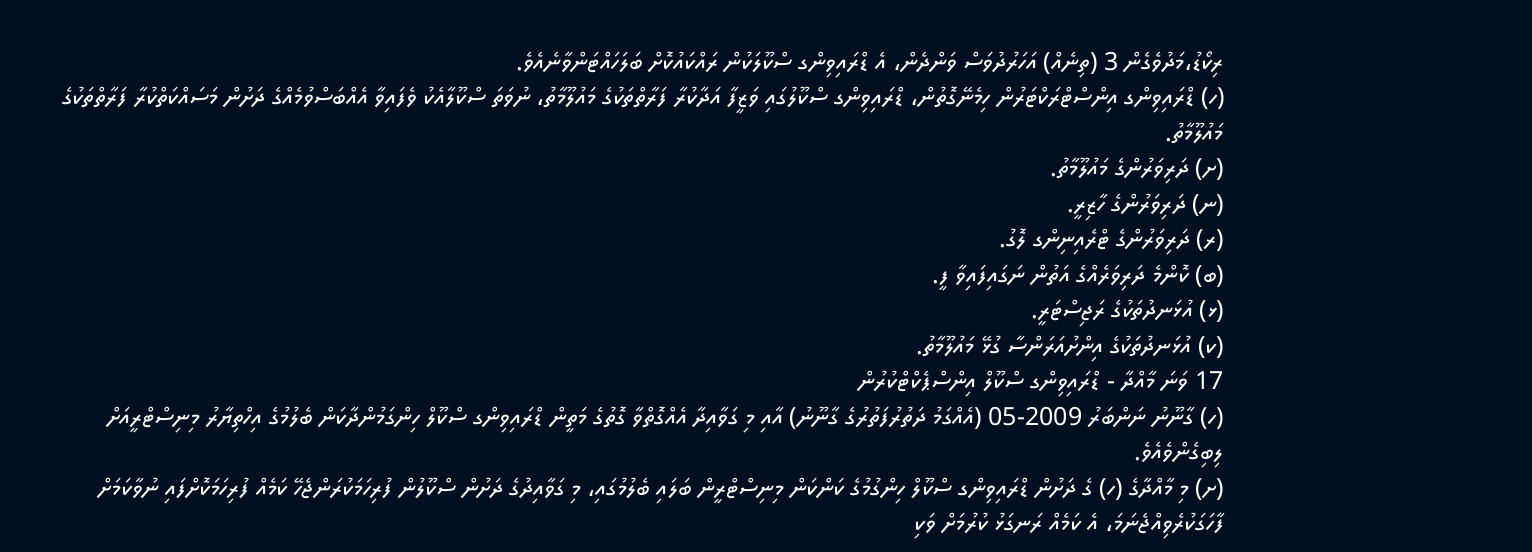ރިކޯޑު،މަދުވެގެން 3 (ތިނެއް) އަހަރުދުވަސް ވަންދެން، އެ ޑްރައިވިންގ ސްކޫލަކުން ރައްކައުކޮށް ބަލަހައްޓަންވާނެއެވެ.
(ހ) ޑްރައިވިންގ އިންސްޓްރަކްޓަރުން ހިމެނޭގޮތުން، ޑްރައިވިންގ ސްކޫލުގައި ވަޒީފާ އަދާކުރާ ފަރާތްތަކުގެ މައުލޫމާތު، ނުވަތަ ސްކޫލާއެކު ވެފައިވާ އެއްބަސްވުމެއްގެ ދަށުން މަސައްކަތްކުރާ ފަރާތްތަކުގެ މައުލޫމާތު.
(ށ) ދަރިވަރުންގެ މައުލޫމާތު.
(ނ) ދަރިވަރުންގެ ހާޒިރީ.
(ރ) ދަރިވަރުންގެ ޓްރެއިނިންގ ލޮގު.
(ބ) ކޮންމެ ދަރިވަރެއްގެ އަތުން ނަގައިފައިވާ ފީ.
(ޅ) އުޅަނދުތަކުގެ ރަޖިސްޓަރީ.
(ކ) އުޅަނދުތަކުގެ އިންށުއަރަންސާ ގުޅޭ މައުލޫމާތު.
17 ވަނަ މާއްދާ - ޑްރައިވިންގ ސްކޫލް އިންސްޕެކްޓްކުރުން
(ހ) ގާނޫނު ނަންބަރު 2009-05 (އެއްގަމު ދަތުރުފަތުރުގެ ގާނޫނު) އާއި މި ގަވާއިދާ އެއްގޮތްވާ ގޮތުގެ މަތީން ޑްރައިވިންގ ސްކޫލް ހިންގަމުންދާކަން ބެލުމުގެ އިހްތިޔާރު މިނިސްޓްރީއަށް ލިބިގެންވެއެވެ.
(ށ) މި މާއްދާގެ (ހ) ގެ ދަށުން ޑްރައިވިންގ ސްކޫލް ހިންގުމުގެ ކަންކަން މިނިސްޓްރީން ބަލައި ބެލުމުގައި، މި ގަވާއިދުގެ ދަށުން ސްކޫލުން ފުރިހަމަކުރަންޖެހޭ ކަމެއް ފުރިހަމަކޮށްފައި ނުވާކަމަށް ފާހަގަކުރެވިއްޖެނަމަ، އެ ކަމެއް ރަނގަޅު ކުރުމަށް ވަކި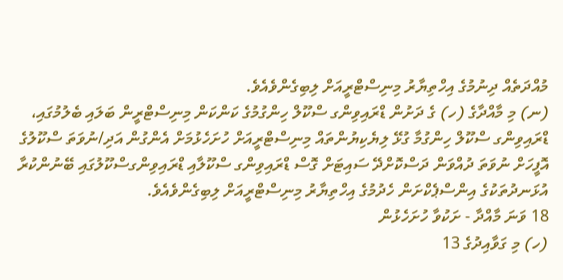މުއްދަތެއް ދިނުމުގެ އިހްތިޔާރު މިނިސްޓްރީއަށް ލިބިގެންވެއެވެ.
(ނ) މި މާއްދާގެ (ހ) ގެ ދަށުން ޑްރައިވިންގ ސްކޫލް ހިންގުމުގެ ކަންކަން މިނިސްޓްރީން ބަލައި ބެލުމުގައި، ޑްރައިވިންގ ސްކޫލް ހިންގުމާ ގުޅޭ ލިޔެކިޔުންތައް މިނިސްޓްރީއަށް ހުށަހެޅުމަށް އެންގުން އަދި/ނުވަތަ ސްކޫލުގެ އޮފީހަށް ނުވަތަ ދުއްވަން ދަސްކޮށްދޭ ސައިޓަށް ގޮސް ޑްރައިވިންގ ސްކޫލާއި ޑްރައިވިންގސްކޫލުގައި ބޭނުންކުރާ އުޅަނދުތަކުގެ އިންސްޕެކްށަން ހެދުމުގެ އިހްތިޔާރު މިނިސްޓްރީއަށް ލިބިގެންވެއެވެ.
18 ވަނަ މާއްދާ - ށަކުވާ ހުށަހެޅުން
(ހ) މި ގަވާއިދުގެ 13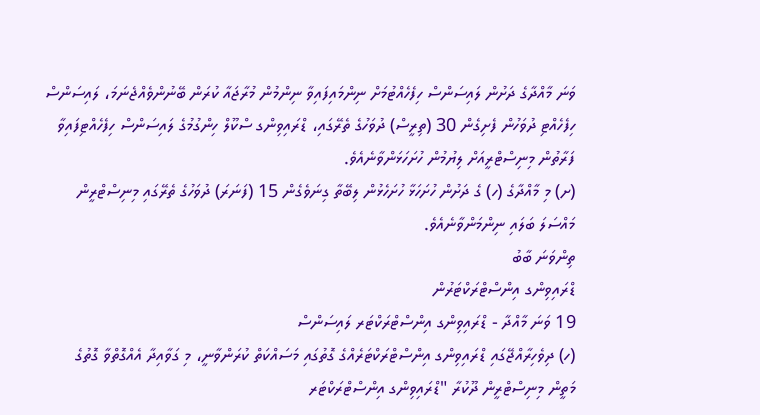ވަނަ މާއްދާގެ ދަށުން ލައިސަންސް ހިފެހެއްޓުމަށް ނިންމައިފައިވާ ނިންމުން މުރާޖައާ ކުރަން ބޭނުންވެއްޖެނަމަ، ލައިސަންސް ހިފެހެއްޓި ދުވަހުން ފެށިގެން 30 (ތިރީސް) ދުވަހުގެ ތެރޭގައި، ޑްރައިވިންގ ސްކޫލް ހިންގުމުގެ ލައިސަންސް ހިފެހެއްޓިފައިވާ ފަރާތުން މިނިސްޓްރީއަށް ލިޔުމުން ހުށަހަޅަންވާނެއެވެ.
(ށ) މި މާއްދާގެ (ހ) ގެ ދަށުން ހުށަހަޅާ ހުށަހެޅުން ލިބޭތާ ގިނަވެގެން 15 (ފަނަރަ) ދުވަހުގެ ތެރޭގައި މިނިސްޓްރީން މައްސަލަ ބަލައި ނިންމަންވާނެއެވެ.
ތިންވަނަ ބާބު
ޑްރައިވިންގ އިންސްޓްރަކްޓަރުން
19 ވަނަ މާއްދާ - ޑްރައިވިންގ އިންސްޓްރަކްޓަރ ލައިސަންސް
(ހ) ދިވެހިރާއްޖޭގައި ޑްރައިވިންގ އިންސްޓްރަކްޓަރެއްގެ ގޮތުގައި މަސައްކަތް ކުރަންވާނީ، މި ގަވާއިދާ އެއްގޮތްވާ ގޮތުގެ މަތީން މިނިސްޓްރީން ދޫކުރާ "ޑްރައިވިންގ އިންސްޓްރަކްޓަރ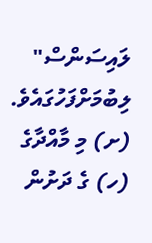ލައިސަންސް" ލިބުމަށްފަހުގައެވެ.
(ށ) މި މާއްދާގެ (ހ) ގެ ދަށުން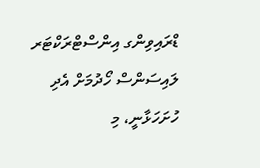ޑްރައިވިންގ އިންސްޓްރަކްޓަރ ލައިސަންސް ހޯދުމަށް އެދި ހުށަހަޅާނީ، މި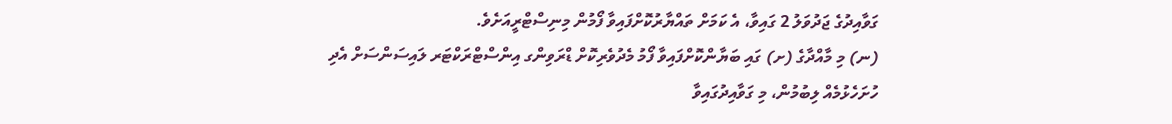ގަވާއިދުގެ ޖަދުވަލު 2 ގައިވާ، އެ ކަމަށް ތައްޔާރުކޮށްފައިވާ ފޯމުން މިނިސްޓްރީއަށެވެ.
(ނ) މި މާއްދާގެ (ށ) ގައި ބަޔާންކޮށްފައިވާ ފޯމު މެދުވެރިކޮށް ޑްރަވިންގ އިންސްޓްރަކްޓަރ ލައިސަންސަށް އެދި ހުށަހެޅުމެއް ލިބުމުން، މި ގަވާއިދުގައިވާ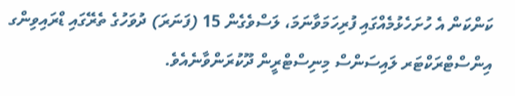ކަންކަން އެ ހުށަހެޅުމެއްގައި ފުރިހަމަވާނަމަ، ލަސްވެގެން 15 (ފަނަރަ) ދުވަހުގެ ތެރޭގައި ޑްރައިވިންގ އިންސްޓްރަކްޓަރ ލައިސަންސް މިނިސްޓްރީން ދޫކުރަންވާނެއެވެ.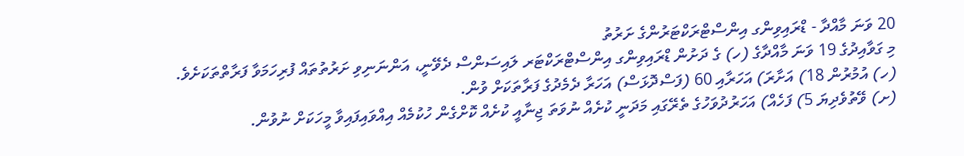20 ވަނަ މާއްދާ - ޑްރައިވިންގ އިންސްޓްރަކްޓަރުންގެ ށަރުތު
މި ގަވާއިދުގެ 19 ވަނަ މާއްދާގެ (ހ) ގެ ދަށުން ޑްރައިވިންގ އިންސްޓްރަކްޓަރ ލައިސަންސް ދެވޭނީ، އަންނަނިވި ށަރުތުތައް ފުރިހަމަވާ ފަރާތްތަކަށެވެ.
(ހ) އުމުރުން 18) އަށާރަ) އަހަރާއި 60 (ފަސްދޮޅަސް) އަހަރާ ދެމެދުގެ ފަރާތަކަށް ވުން.
(ށ) ވޭތުވެދިޔަ 5) ފަހެއް) އަހަރުދުވަހުގެ ތެރޭގައި މަދަނީ ކުށެއް ނުވަތަ ޖިނާއީ ކުށެއް ކޮށްގެން ހުކުމެއް އިއްވައިފައިވާ މީހަކަށް ނުވުން.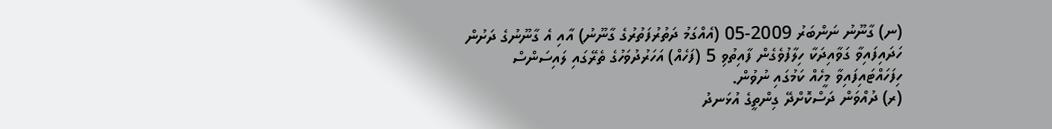(ނ) ގާނޫނު ނަންބަރު 2009-05 (އެއްގަމު ދަތުރުފަތުރުގެ ގާނޫނު) އާއި އެ ގާނޫނުގެ ދަށުން ހަދައިފައިވާ ގަވާއިދަކާ ހިލާފުވެގެން ފާއިތުވި 5 (ފަހެއް) އަހަރުދުވަހުގެ ތެރޭގައި ލައިސަންސް ހިފަހައްޓައިފައިވާ މީހެއް ކަމުގައި ނުވުން.
(ރ) ދުއްވަން ދަސްކޮށްދޭ ގިންތީގެ އުޅަނދު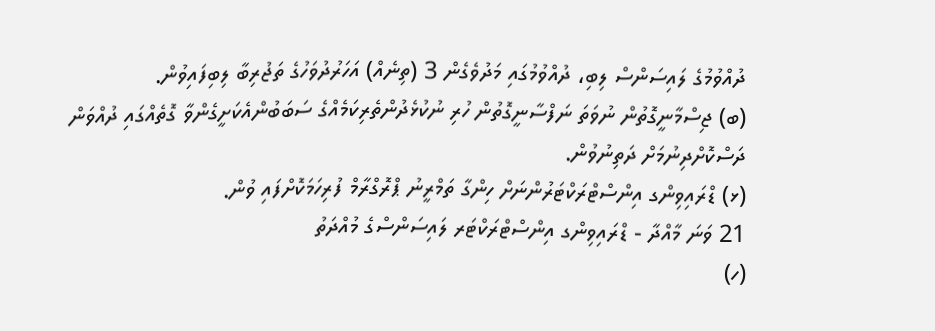ދުއްވުމުގެ ލައިސަންސް ލިބި، ދުއްވުމުގައި މަދުވެގެން 3 (ތިނެއް) އަހަރުދުވަހުގެ ތަޖުރިބާ ލިބިފައިވުން.
(ބ) ޖިސްމާނީގޮތުން ނުވަތަ ނަފްސާނީގޮތުން ހުރި ނުކުޅެދުންތެރިކަމެއްގެ ސަބަބުންއެކަށީގެންވާ ގޮތެއްގައި ދުއްވަން ދަސްކޮށްދިނުމަށް ދަތިނުވުން.
(ޅ) ޑްރައިވިންގ އިންސްޓްރަކްޓަރުންނަށް ހިންގާ ތަމްރީނު ޕްރޮގްރާމް ފުރިހަމަކޮށްފައި ވުން.
21 ވަނަ މާއްދާ - ޑްރައިވިންގ އިންސްޓްރަކްޓަރ ލައިސަންސްގެ މުއްދަތު
(ހ)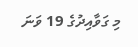މި ގަވާއިދުގެ 19 ވަނަ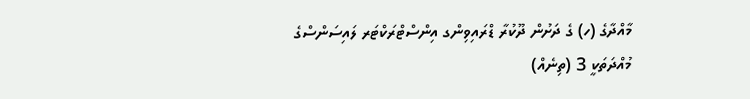މާއްދާގެ (ހ) ގެ ދަށުން ދޫކުރާ ޑްރައިވިންގ އިންސްޓްރަކްޓަރ ލައިސަންސްގެ މުއްދަތަކީ 3 (ތިނެއް)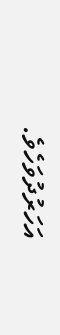އަހަރުދުވަހެވެ.